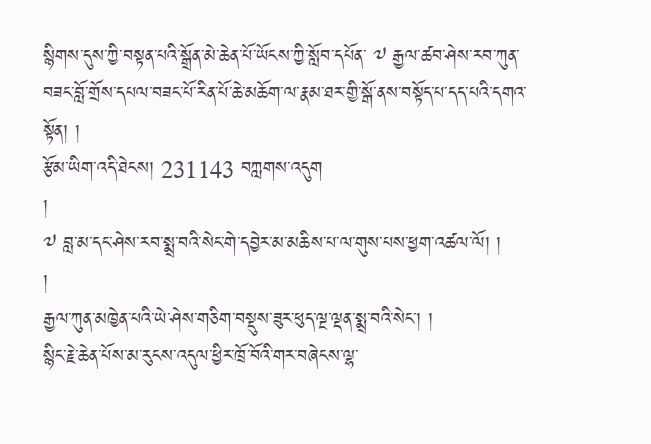སྙིགས་དུས་ཀྱི་བསྟན་པའི་སྒྲོན་མེ་ཆེན་པོ་ཡོངས་ཀྱི་སློབ་དཔོན་ ༧ རྒྱལ་ཚབ་ཤེས་རབ་ཀུན་བཟང་བློ་གྲོས་དཔལ་བཟང་པོ་རིན་པོ་ཆེ་མཆོག་ལ་རྣམ་ཐར་གྱི་སྒོ་ནས་བསྟོད་པ་དད་པའི་དགའ་སྟོན། །
རྩོམ་ཡིག་འདི་ཐེངས། 231143 བཀླགས་འདུག
།
༧ བླ་མ་དང་ཤེས་རབ་སྨྲ་བའི་སེང་གེ་དབྱེར་མ་མཆིས་པ་ལ་གུས་པས་ཕྱག་འཚལ་ལོ། །
།
རྒྱལ་ཀུན་མཁྱེན་པའི་ཡེ་ཤེས་གཅིག་བསྡུས་ཟུར་ཕུད་ལྔ་ལྡན་སྨྲ་བའི་སེང་། །
སྙིང་རྗེ་ཆེན་པོས་མ་རུངས་འདུལ་ཕྱིར་ཁྲོ་བོའི་གར་བཞེངས་ལྷ་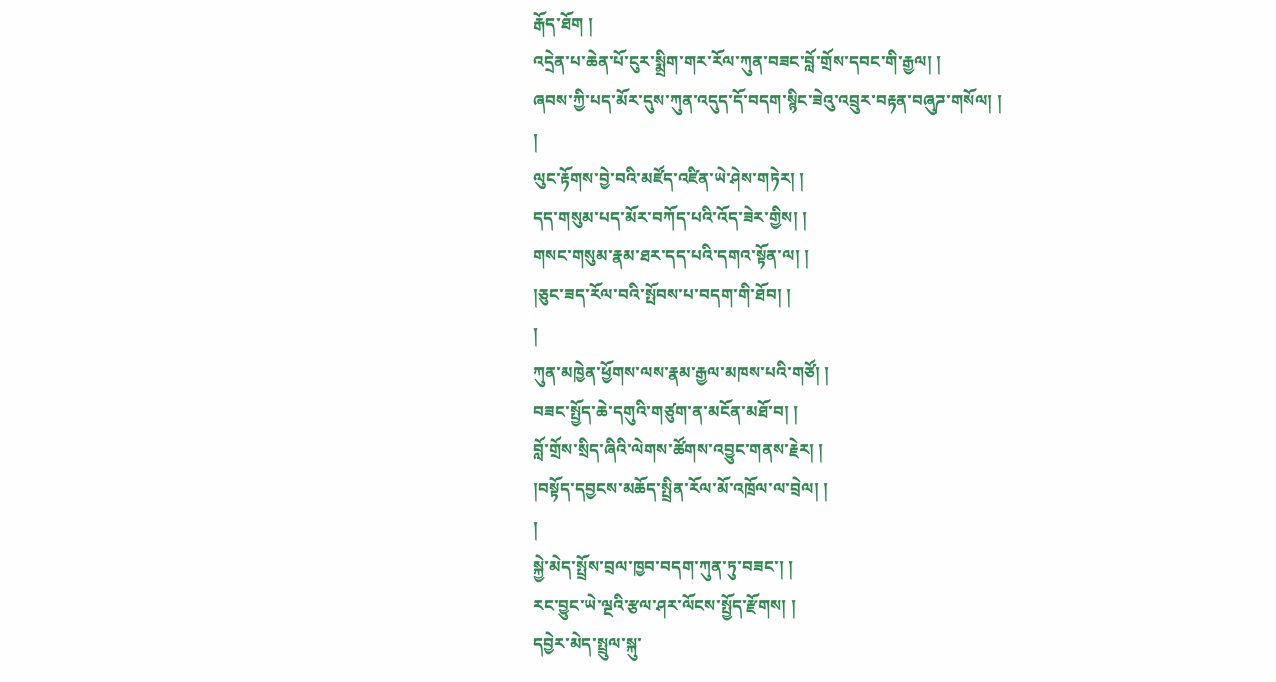རྒོད་ཐོག །
འདྲེན་པ་ཆེན་པོ་ངུར་སྨྲིག་གར་རོལ་ཀུན་བཟང་བློ་གྲོས་དབང་གི་རྒྱལ། །
ཞབས་ཀྱི་པད་མོར་དུས་ཀུན་འདུད་དོ་བདག་སྙིང་ཟེའུ་འབྲུར་བརྟན་བཞུཌ་གསོལ། །
།
ལུང་རྟོགས་བྱེ་བའི་མཛོད་འཛིན་ཡེ་ཤེས་གཏེར། །
དད་གསུམ་པད་མོར་བཀོད་པའི་འོད་ཟེར་གྱིས། །
གསང་གསུམ་རྣམ་ཐར་དད་པའི་དགའ་སྟོན་ལ། །
།ཅུང་ཟད་རོལ་བའི་སྤོབས་པ་བདག་གི་ཐོབ། །
།
ཀུན་མཁྱེན་ཕྱོགས་ལས་རྣམ་རྒྱལ་མཁས་པའི་གཙོ། །
བཟང་སྤྱོད་ཆེ་དགུའི་གཙུག་ན་མངོན་མཐོ་བ། །
བློ་གྲོས་སྲིད་ཞིའི་ལེགས་ཚོགས་འབྱུང་གནས་རྗེར། །
།བསྟོད་དབྱངས་མཆོད་སྤྲིན་རོལ་མོ་འཁྲོལ་ལ་བྲེལ། །
།
སྐྱེ་མེད་སྤྲོས་བྲལ་ཁྱབ་བདག་ཀུན་ཏུ་བཟང་། །
རང་བྱུང་ཡེ་ལྔའི་རྩལ་ཤར་ལོངས་སྤྱོད་རྫོགས། །
དབྱེར་མེད་སྤྲུལ་སྐུ་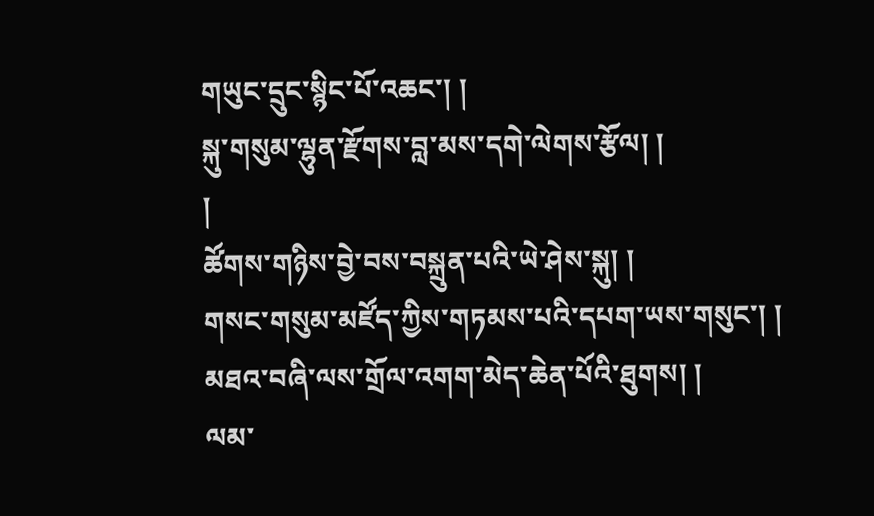གཡུང་དྲུང་སྙིང་པོ་འཆང་། །
སྐུ་གསུམ་ལྷུན་རྫོགས་བླ་མས་དགེ་ལེགས་རྩོལ། །
།
ཚོགས་གཉིས་བྱེ་བས་བསྐྲུན་པའི་ཡེ་ཤེས་སྐུ། །
གསང་གསུམ་མཛོད་ཀྱིས་གཏམས་པའི་དཔག་ཡས་གསུང་། །
མཐའ་བཞི་ལས་གྲོལ་འགག་མེད་ཆེན་པོའི་ཐུགས། །
ལམ་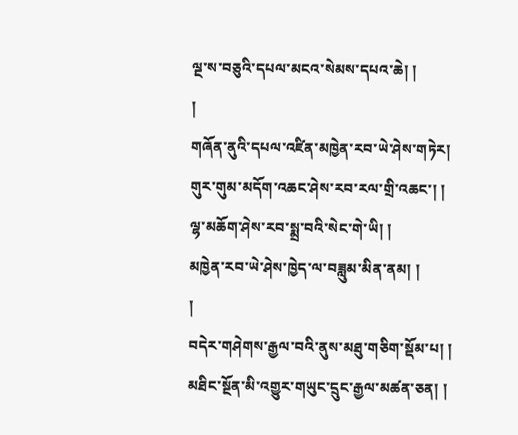ལྔ་ས་བཅུའི་དཔལ་མངའ་སེམས་དཔའ་ཆེ། །
།
གཞོན་ནུའི་དཔལ་འཛིན་མཁྱེན་རབ་ཡེ་ཤེས་གཏེར།
གུར་གུམ་མདོག་འཆང་ཤེས་རབ་རལ་གྲི་འཆང་། །
ལྷ་མཆོག་ཤེས་རབ་སྨྲ་བའི་སེང་གེ་ཡི། །
མཁྱེན་རབ་ཡེ་ཤེས་ཁྱེད་ལ་བཟླུམ་མིན་ནམ། །
།
བདེར་གཤེགས་རྒྱལ་བའི་ནུས་མཐུ་གཅིག་སྡོམ་པ། །
མཐིང་སྔོན་མི་འགྱུར་གཡུང་དྲུང་རྒྱལ་མཚན་ཅན། །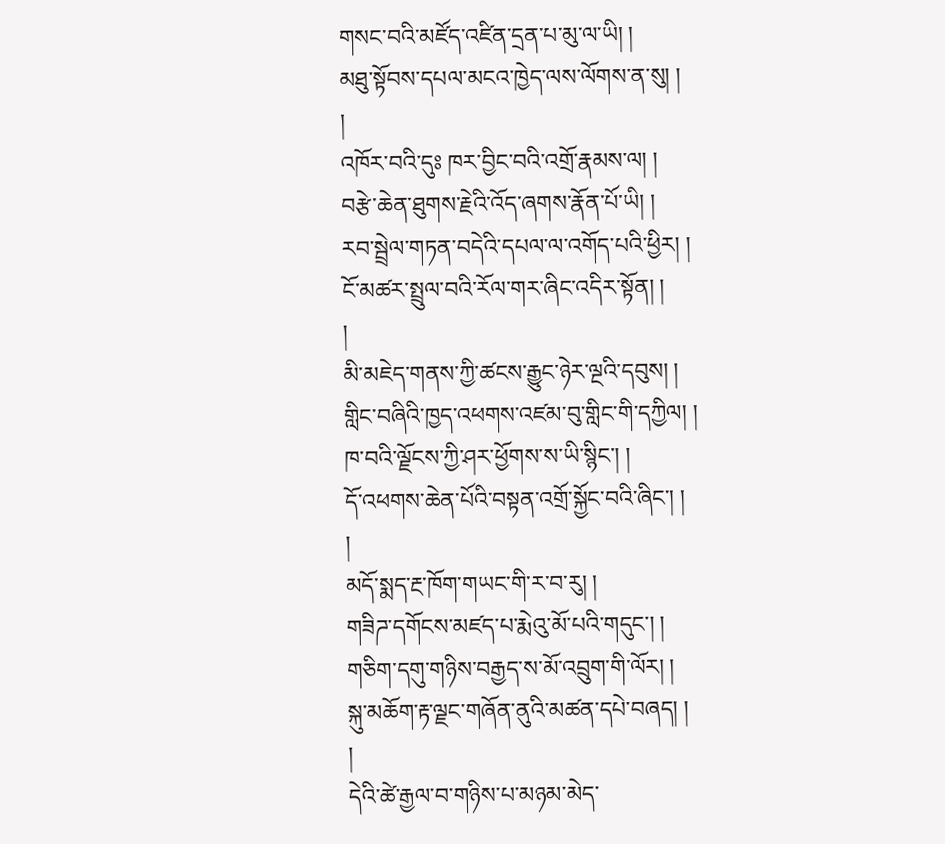གསང་བའི་མཛོད་འཛིན་དྲན་པ་མུ་ལ་ཡི། །
མཐུ་སྟོབས་དཔལ་མངའ་ཁྱེད་ལས་ལོགས་ན་སུ། །
།
འཁོར་བའི་དུཿ ཁར་བྱིང་བའི་འགྲོ་རྣམས་ལ། །
བརྩེ་ཆེན་ཐུགས་རྗེའི་འོད་ཞགས་རྣོན་པོ་ཡི། །
རབ་སྦྲེལ་གཏན་བདེའི་དཔལ་ལ་འགོད་པའི་ཕྱིར། །
ངོ་མཚར་སྤྲུལ་བའི་རོལ་གར་ཞིང་འདིར་སྟོན། །
།
མི་མཇེད་གནས་ཀྱི་ཚངས་རྒྱུང་ཉེར་ལྔའི་དབུས། །
གླིང་བཞིའི་ཁྱད་འཕགས་འཛམ་བུ་གླིང་གི་དཀྱིལ། །
ཁ་བའི་ལྗོངས་ཀྱི་ཤར་ཕྱོགས་ས་ཡི་སྙིང་། །
དོ་འཕགས་ཆེན་པོའི་བསྟན་འགྲོ་སྐྱོང་བའི་ཞིང་། །
།
མདོ་སྨད་རྔ་ཁོག་གཡང་གི་ར་བ་རུ། །
གཟིཌ་དགོངས་མཛད་པ་རྨེའུ་མོ་པའི་གདུང་། །
གཅིག་དགུ་གཉིས་བརྒྱད་ས་མོ་འབྲུག་གི་ལོར། །
སྐུ་མཆོག་རྟ་ལྗང་གཞོན་ནུའི་མཚན་དཔེ་བཞད། །
།
དེའི་ཚེ་རྒྱལ་བ་གཉིས་པ་མཉམ་མེད་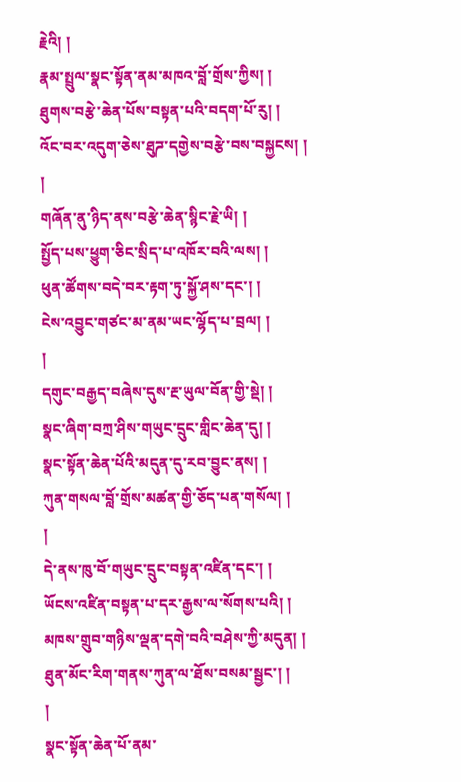རྗེའི། །
རྣམ་སྤྲུལ་སྣང་སྟོན་ནམ་མཁའ་བློ་གྲོས་ཀྱིས། །
ཐུགས་བརྩེ་ཆེན་པོས་བསྟན་པའི་བདག་པོ་རུ། །
འོང་བར་འདུག་ཅེས་ཐུཌ་དགྱེས་བརྩེ་བས་བསྐྱངས། །
།
གཞོན་ནུ་ཉིད་ནས་བརྩེ་ཆེན་སྙིང་རྗེ་ཡི། །
སྤྱོད་པས་ཕྱུག་ཅིང་སྲིད་པ་འཁོར་བའི་ལས། །
ཕུན་ཚོགས་བདེ་བར་རྟག་ཏུ་སྐྱོ་ཤས་དང་། །
ངེས་འབྱུང་གཙང་མ་ནམ་ཡང་ལྷོད་པ་བྲལ། །
།
དགུང་བརྒྱད་བཞེས་དུས་རྔ་ཡུལ་བོན་གྱི་སྡེ། །
སྣང་ཞིག་བཀྲ་ཤིས་གཡུང་དྲུང་གླིང་ཆེན་དུ། །
སྣང་སྟོན་ཆེན་པོའི་མདུན་དུ་རབ་བྱུང་ནས། །
ཀུན་གསལ་བློ་གྲོས་མཚན་གྱི་ཅོད་པན་གསོལ། །
།
དེ་ནས་ཁུ་བོ་གཡུང་དྲུང་བསྟན་འཛིན་དང་། །
ཡོངས་འཛིན་བསྟན་པ་དར་རྒྱས་ལ་སོགས་པའི། །
མཁས་གྲུབ་གཉིས་ལྡན་དགེ་བའི་བཤེས་ཀྱི་མདུན། །
ཐུན་མོང་རིག་གནས་ཀུན་ལ་ཐོས་བསམ་སྦྱང་། །
།
སྣང་སྟོན་ཆེན་པོ་ནམ་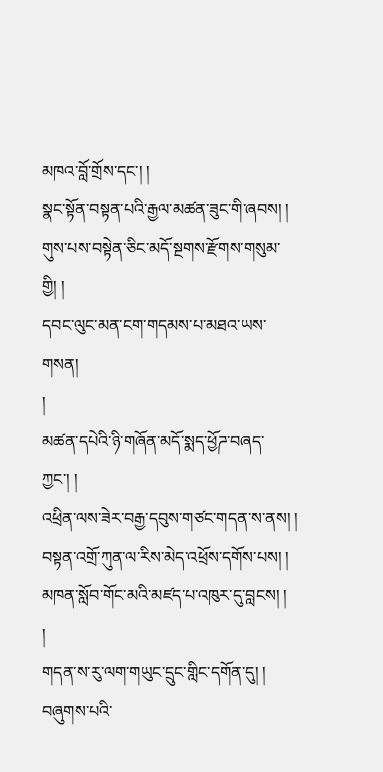མཁའ་བློ་གྲོས་དང་། །
སྣང་སྟོན་བསྟན་པའི་རྒྱལ་མཚན་ཟུང་གི་ཞབས། །
གུས་པས་བསྟེན་ཅིང་མདོ་སྔགས་རྫོགས་གསུམ་གྱི། །
དབང་ལུང་མན་ངག་གདམས་པ་མཐའ་ཡས་གསན།
།
མཚན་དཔེའི་ཉི་གཞོན་མདོ་སྨད་ཕྱོཌ་བཞད་ཀྱང་། །
འཕྲིན་ལས་ཟེར་བརྒྱ་དབུས་གཙང་གདན་ས་ནས། །
བསྟན་འགྲོ་ཀུན་ལ་རིས་མེད་འཕྲོས་དགོས་པས། །
མཁན་སློབ་གོང་མའི་མཛད་པ་འཁུར་དུ་བླངས། །
།
གདན་ས་རུ་ལག་གཡུང་དྲུང་གླིང་དགོན་དུ། །
བཞུགས་པའི་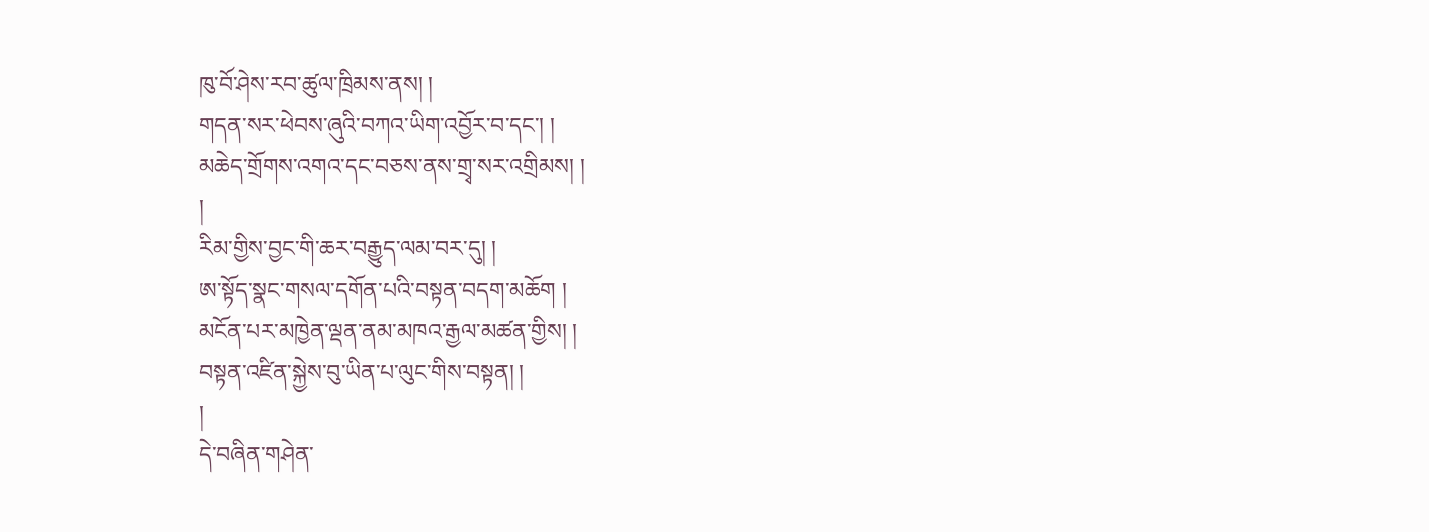ཁུ་བོ་ཤེས་རབ་ཚུལ་ཁྲིམས་ནས། །
གདན་སར་ཕེབས་ཞུའི་བཀའ་ཡིག་འབྱོར་བ་དང་། །
མཆེད་གྲོགས་འགའ་དང་བཅས་ནས་གྲྭ་སར་འགྲིམས། །
།
རིམ་གྱིས་བྱང་གི་ཆར་བརྒྱུད་ལམ་བར་དུ། །
ཨ་སྟོད་སྣང་གསལ་དགོན་པའི་བསྟན་བདག་མཆོག །
མངོན་པར་མཁྱེན་ལྡན་ནམ་མཁའ་རྒྱལ་མཚན་གྱིས། །
བསྟན་འཛིན་སྐྱེས་བུ་ཡིན་པ་ལུང་གིས་བསྟན། །
།
དེ་བཞིན་གཤེན་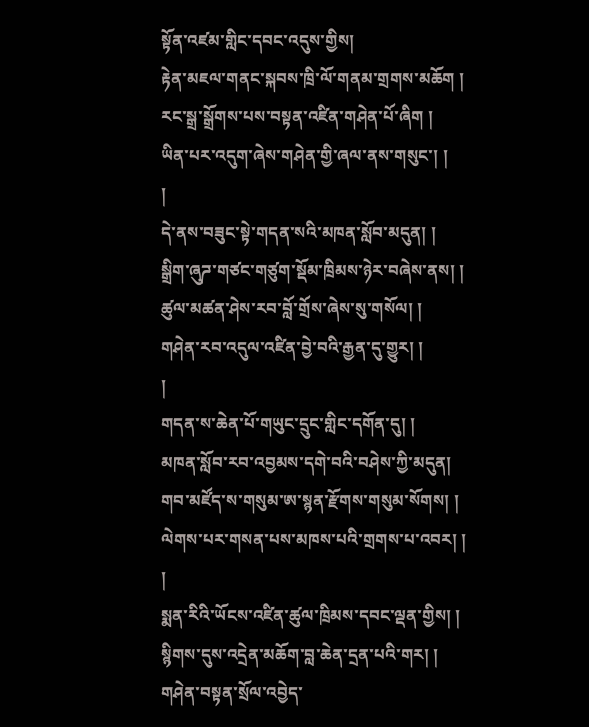སྟོན་འཛམ་གླིང་དབང་འདུས་གྱིས།
རྟེན་མཇལ་གནང་སྐབས་ཁྲི་ལོ་གནམ་གྲགས་མཆོག །
རང་སྒྲ་སྒྲོགས་པས་བསྟན་འཛིན་གཤེན་པོ་ཞིག །
ཡིན་པར་འདུག་ཞེས་གཤེན་གྱི་ཞལ་ནས་གསུང་། །
།
དེ་ནས་བཟུང་སྟེ་གདན་སའི་མཁན་སློབ་མདུན། །
སྒྲིག་ཞུཌ་གཙང་གཙུག་སྡོམ་ཁྲིམས་ཉེར་བཞེས་ནས། །
ཚུལ་མཚན་ཤེས་རབ་བློ་གྲོས་ཞེས་སུ་གསོལ། །
གཤེན་རབ་འདུལ་འཛིན་བྱེ་བའི་རྒྱན་དུ་གྱུར། །
།
གདན་ས་ཆེན་པོ་གཡུང་དྲུང་གླིང་དགོན་དུ། །
མཁན་སློབ་རབ་འབྱམས་དགེ་བའི་བཤེས་ཀྱི་མདུན།
གབ་མཛོད་ས་གསུམ་ཨ་སྙན་རྫོགས་གསུམ་སོགས། །
ལེགས་པར་གསན་པས་མཁས་པའི་གྲགས་པ་འབར། །
།
སྨན་རིའི་ཡོངས་འཛིན་ཚུལ་ཁྲིམས་དབང་ལྡན་གྱིས། །
སྙིགས་དུས་འདྲེན་མཆོག་བླ་ཆེན་དྲན་པའི་གར། །
གཤེན་བསྟན་སྲོལ་འབྱེད་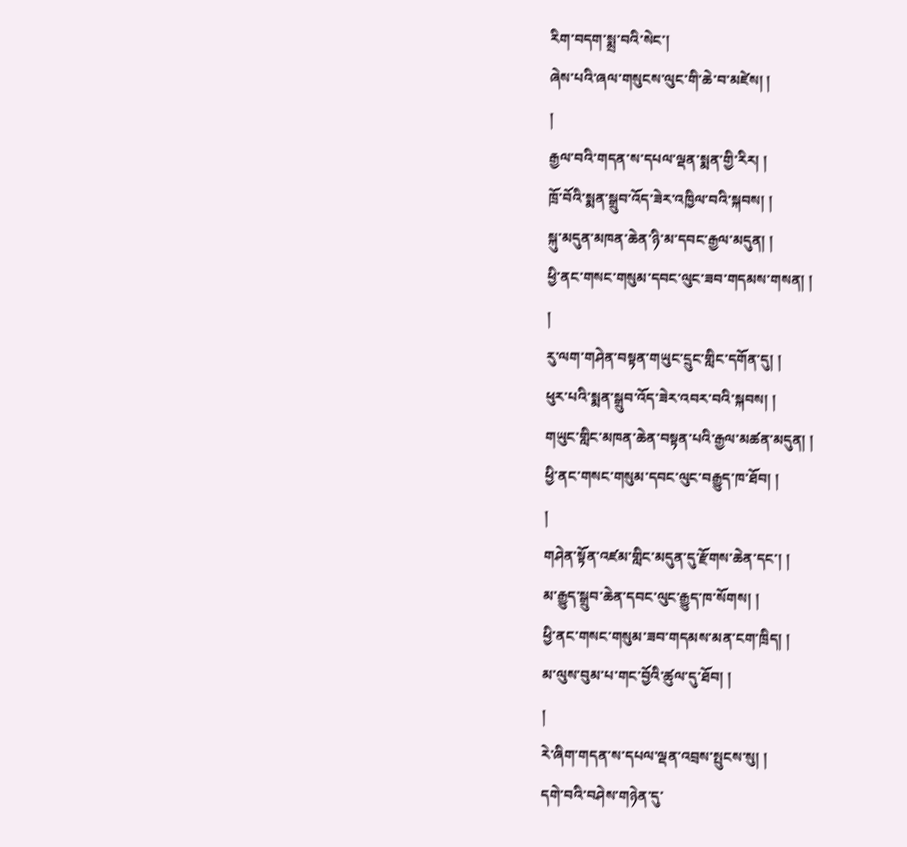རིག་བདག་སྨྲ་བའི་སེང་།
ཞེས་པའི་ཞལ་གསུངས་ལུང་གི་ཆེ་བ་མཛེས། །
།
རྒྱལ་བའི་གདན་ས་དཔལ་ལྡན་སྨན་གྱི་རིར། །
ཁྲོ་བོའི་སྨན་སྒྲུབ་འོད་ཟེར་འཁྱིལ་བའི་སྐབས། །
སྐུ་མདུན་མཁན་ཆེན་ཉི་མ་དབང་རྒྱལ་མདུན། །
ཕྱི་ནང་གསང་གསུམ་དབང་ལུང་ཟབ་གདམས་གསན། །
།
རུ་ལག་གཤེན་བསྟན་གཡུང་དྲུང་གླིང་དགོན་དུ། །
ཕུར་པའི་སྨན་སྒྲུབ་འོད་ཟེར་འབར་བའི་སྐབས། །
གཡུང་གླིང་མཁན་ཆེན་བསྟན་པའི་རྒྱལ་མཚན་མདུན། །
ཕྱི་ནང་གསང་གསུམ་དབང་ལུང་བརྒྱུད་ཁ་ཐོབ། །
།
གཤེན་སྟོན་འཛམ་གླིང་མདུན་དུ་རྫོགས་ཆེན་དང་། །
མ་རྒྱུད་སྒྲུབ་ཆེན་དབང་ལུང་རྒྱུད་ཁ་སོགས། །
ཕྱི་ནང་གསང་གསུམ་ཟབ་གདམས་མན་ངག་ཁྲིད། །
མ་ལུས་བུམ་པ་གང་བྱོའི་ཚུལ་དུ་ཐོབ། །
།
རེ་ཞིག་གདན་ས་དཔལ་ལྡན་འབྲས་སྤུངས་སུ། །
དགེ་བའི་བཤེས་གཉེན་དུ་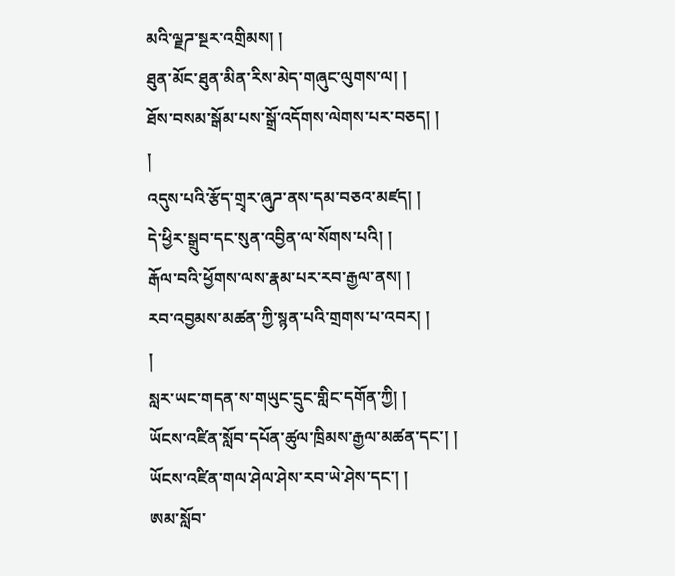མའི་ལྗཌ་སྔར་འགྲིམས། །
ཐུན་མོང་ཐུན་མིན་རིས་མེད་གཞུང་ལུགས་ལ། །
ཐོས་བསམ་སྒོམ་པས་སྒྲོ་འདོགས་ལེགས་པར་བཅད། །
།
འདུས་པའི་རྩོད་གྲྭར་ཞུཌ་ནས་དམ་བཅའ་མཛད། །
དེ་ཕྱིར་སྒྲུབ་དང་སུན་འབྱིན་ལ་སོགས་པའི། །
རྒོལ་བའི་ཕྱོགས་ལས་རྣམ་པར་རབ་རྒྱལ་ནས། །
རབ་འབྱམས་མཚན་ཀྱི་སྙན་པའི་གྲགས་པ་འབར། །
།
སླར་ཡང་གདན་ས་གཡུང་དྲུང་གླིང་དགོན་ཀྱི། །
ཡོངས་འཛིན་སློབ་དཔོན་ཚུལ་ཁྲིམས་རྒྱལ་མཚན་དང་། །
ཡོངས་འཛིན་གལ་ཤེལ་ཤེས་རབ་ཡེ་ཤེས་དང་། །
ཨམ་སློབ་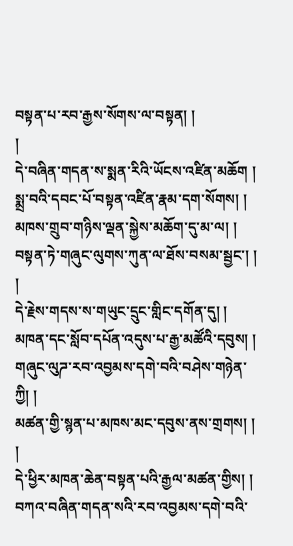བསྟན་པ་རབ་རྒྱས་སོགས་ལ་བསྟན། །
།
དེ་བཞིན་གདན་ས་སྨན་རིའི་ཡོངས་འཛིན་མཆོག །
སྨྲ་བའི་དབང་པོ་བསྟན་འཛིན་རྣམ་དག་སོགས། །
མཁས་གྲུབ་གཉིས་ལྡན་སྐྱེས་མཆོག་དུ་མ་ལ། །
བསྟན་ཏེ་གཞུང་ལུགས་ཀུན་ལ་ཐོས་བསམ་སྦྱང་། །
།
དེ་རྗེས་གདས་ས་གཡུང་དྲུང་གླིང་དགོན་དུ། །
མཁན་དང་སློབ་དཔོན་འདུས་པ་རྒྱ་མཚོའི་དབུས། །
གཞུང་ལུཌ་རབ་འབྱམས་དགེ་བའི་བཤེས་གཉེན་ཀྱི། །
མཚན་གྱི་སྙན་པ་མཁས་མང་དབུས་ནས་གྲགས། །
།
དེ་ཕྱིར་མཁན་ཆེན་བསྟན་པའི་རྒྱལ་མཚན་གྱིས། །
བཀའ་བཞིན་གདན་སའི་རབ་འབྱམས་དགེ་བའི་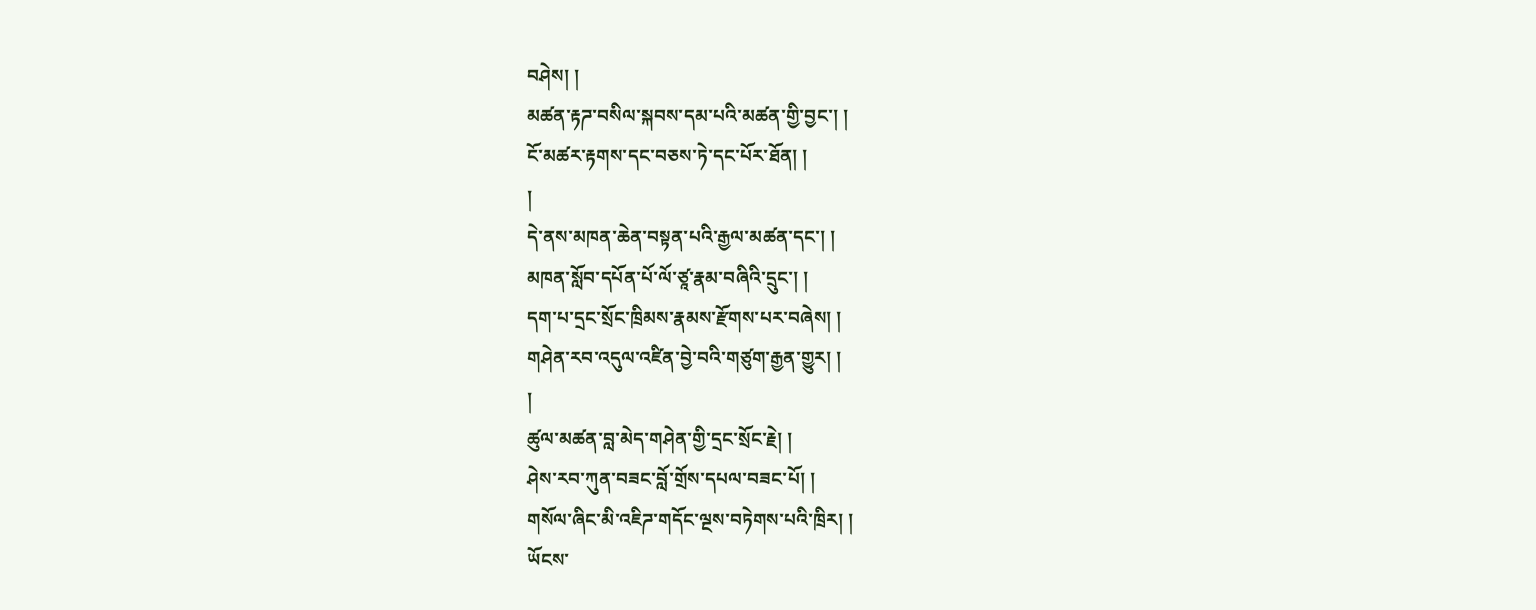བཤེས། །
མཚན་རྟཌ་བསིལ་སྐབས་དམ་པའི་མཚན་གྱི་བྱང་། །
ངོ་མཚར་རྟགས་དང་བཅས་ཏེ་དང་པོར་ཐོན། །
།
དེ་ནས་མཁན་ཆེན་བསྟན་པའི་རྒྱལ་མཚན་དང་། །
མཁན་སློབ་དཔོན་པོ་ལོ་ཙཱ་རྣམ་བཞིའི་དྲུང་། །
དག་པ་དྲང་སྲོང་ཁྲིམས་རྣམས་རྫོགས་པར་བཞེས། །
གཤེན་རབ་འདུལ་འཛིན་བྱེ་བའི་གཙུག་རྒྱན་གྱུར། །
།
ཚུལ་མཚན་བླ་མེད་གཤེན་གྱི་དྲང་སྲོང་རྗེ། །
ཤེས་རབ་ཀུན་བཟང་བློ་གྲོས་དཔལ་བཟང་པོ། །
གསོལ་ཞིང་མི་འཇིཌ་གདོང་ལྔས་བཏེགས་པའི་ཁྲིར། །
ཡོངས་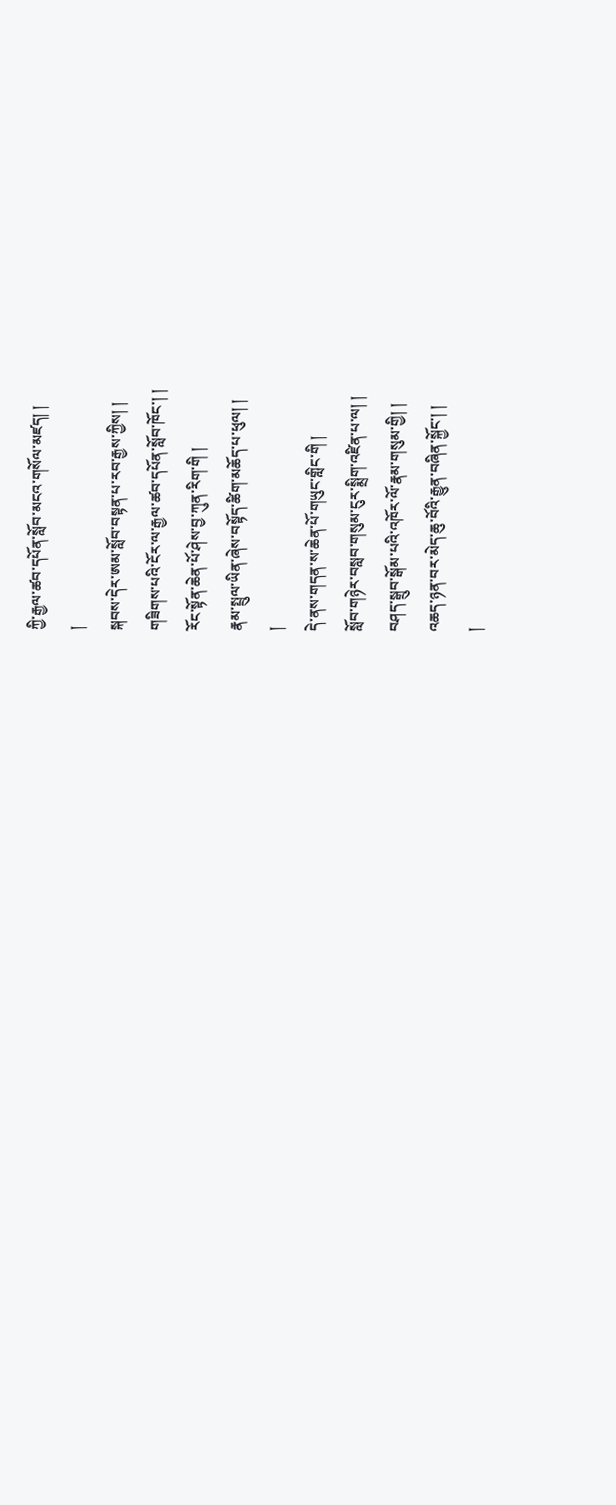ཀྱི་རྒྱལ་ཚབ་དཔོན་སློབ་མངའ་གསོལ་མཛད། །
།
སྐབས་དེར་ཨམ་སློབ་བསྟན་པ་རབ་རྒྱས་ཀྱིས། །
གཟིགས་པའི་ངོར་ལ་རྒྱལ་ཚབ་དཔོན་སློབ་ཁོང་། །
རོང་སྟོན་ཆེན་པོ་ཤེས་བྱ་ཀུན་རིག་གི །
རྣམ་སྤྲུལ་ཡིན་ཞེས་བསྟོད་ཚིག་མཆོད་པ་ཕུལ། །
།
དེ་ནས་གདན་ས་ཆེན་པོ་གཡུང་གླིང་གི །
སློབ་གཉེར་བསླབ་གསུམ་ངུར་སྨྲིག་འཛིན་པ་ལ། །
བཤད་སྒྲུབ་སྒོམ་པའི་འཁོར་ལོ་རྣམ་གསུམ་གྱི། །
འཆད་ཉན་བར་མེད་ཆུ་བོའི་རྒྱུན་བཞིན་སྐྱོང་། །
།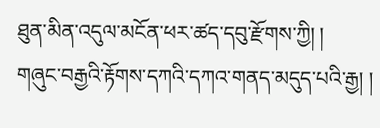ཐུན་མིན་འདུལ་མངོན་ཕར་ཚད་དབུ་རྫོགས་ཀྱི། །
གཞུང་བརྒྱའི་རྟོགས་དཀའི་དཀའ་གནད་མདུད་པའི་རྒྱ། །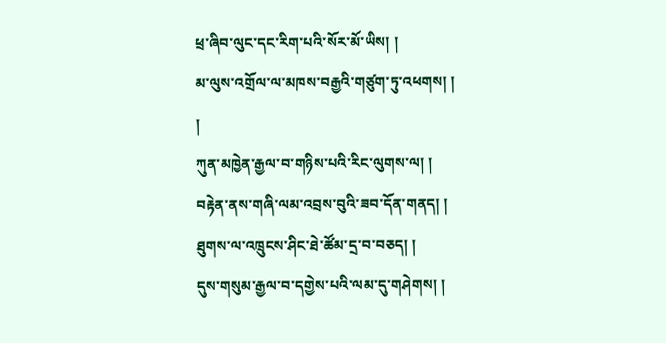ཕྲ་ཞིབ་ལུང་དང་རིག་པའི་སོར་མོ་ཡིས། །
མ་ལུས་འགྲོལ་ལ་མཁས་བརྒྱའི་གཙུག་ཏུ་འཕགས། །
།
ཀུན་མཁྱེན་རྒྱལ་བ་གཉིས་པའི་རིང་ལུགས་ལ། །
བརྟེན་ནས་གཞི་ལམ་འབྲས་བུའི་ཟབ་དོན་གནད། །
ཐུགས་ལ་འཁྲུངས་ཤིང་ཐེ་ཚོམ་དྲ་བ་བཅད། །
དུས་གསུམ་རྒྱལ་བ་དགྱེས་པའི་ལམ་དུ་གཤེགས། །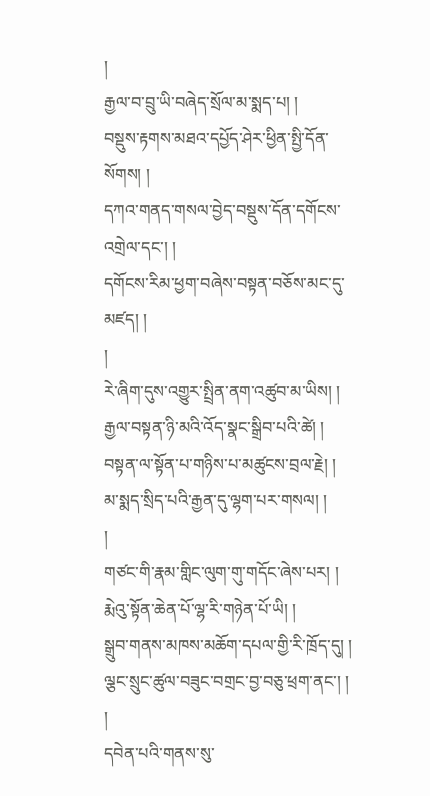།
རྒྱལ་བ་བྲུ་ཡི་བཞེད་སྲོལ་མ་སྨད་པ། །
བསྡུས་རྟགས་མཐའ་དཔྱོད་ཤེར་ཕྱིན་སྤྱི་དོན་སོགས། །
དཀའ་གནད་གསལ་བྱེད་བསྡུས་དོན་དགོངས་འགྲེལ་དང་། །
དགོངས་རིམ་ཕྱག་བཞེས་བསྟན་བཅོས་མང་དུ་མཛད། །
།
རེ་ཞིག་དུས་འགྱུར་སྤྲིན་ནག་འཚུབ་མ་ཡིས། །
རྒྱལ་བསྟན་ཉི་མའི་འོད་སྣང་སྒྲིབ་པའི་ཚེ། །
བསྟན་ལ་སྟོན་པ་གཉིས་པ་མཚུངས་བྲལ་རྗེ། །
མ་སྨད་སྲིད་པའི་རྒྱན་དུ་ལྷག་པར་གསལ། །
།
གཙང་གི་རྣམ་གླིང་ལུག་གུ་གདོང་ཞེས་པར། །
རྨེའུ་སྟོན་ཆེན་པོ་ལྷ་རི་གཉེན་པོ་ཡི། །
སྒྲུབ་གནས་མཁས་མཆོག་དཔལ་གྱི་རི་ཁྲོད་དུ། །
ལྕང་སྲུང་ཚུལ་བཟུང་བགྲང་བྱ་བཅུ་ཕྲག་ནང་། །
།
དབེན་པའི་གནས་སུ་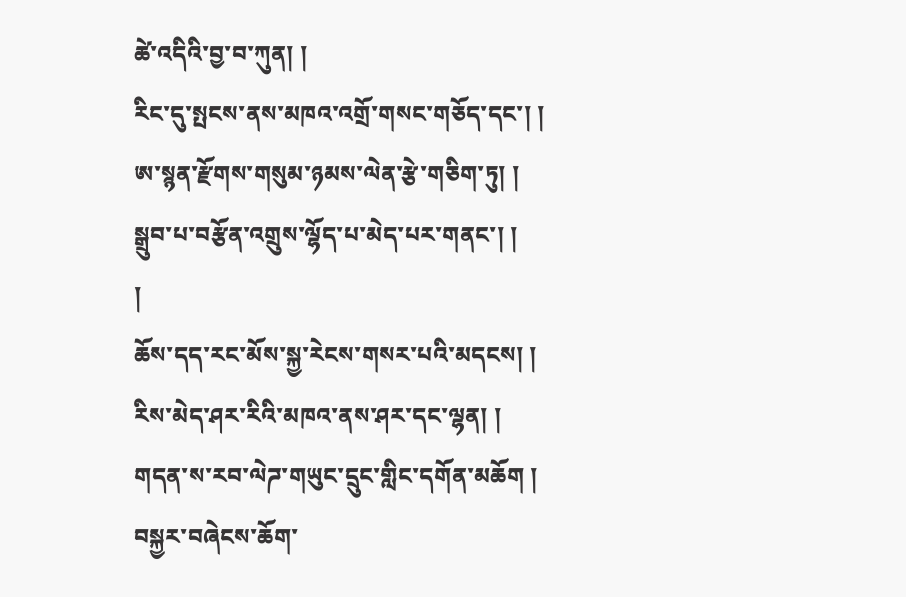ཚེ་འདིའི་བྱ་བ་ཀུན། །
རིང་དུ་སྤངས་ནས་མཁའ་འགྲོ་གསང་གཅོད་དང་། །
ཨ་སྙན་རྫོགས་གསུམ་ཉམས་ལེན་རྩེ་གཅིག་ཏུ། །
སྒྲུབ་པ་བརྩོན་འགྲུས་ལྷོད་པ་མེད་པར་གནང་། །
།
ཆོས་དད་རང་མོས་སྐྱ་རེངས་གསར་པའི་མདངས། །
རིས་མེད་ཤར་རིའི་མཁའ་ནས་ཤར་དང་ལྷན། །
གདན་ས་རབ་ལེཌ་གཡུང་དྲུང་གླིང་དགོན་མཆོག །
བསྐྱར་བཞེངས་ཆོག་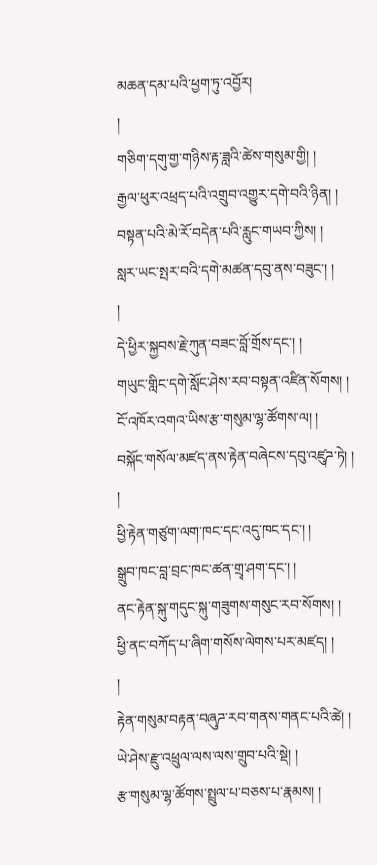མཆན་དམ་པའི་ཕྱག་ཏུ་འབྱོར།
།
གཅིག་དགུ་གྱ་གཉིས་རྟ་ཟླའི་ཚེས་གསུམ་གྱི། །
རྒྱལ་ཕུར་འཕྲད་པའི་འགྲུབ་འགྱུར་དགེ་བའི་ཉིན། །
བསྟན་པའི་མེ་རོ་བདེན་པའི་རླུང་གཡབ་ཀྱིས། །
སླར་ཡང་སྤར་བའི་དགེ་མཚན་དབུ་ནས་བཟུང་། །
།
དེ་ཕྱིར་སྐྱབས་རྗེ་ཀུན་བཟང་བློ་གྲོས་དང་། །
གཡུང་གླིང་དགེ་སློང་ཤེས་རབ་བསྟན་འཛིན་སོགས། །
ངོ་འཁོར་འགའ་ཡིས་རྩ་གསུམ་ལྷ་ཚོགས་ལ། །
བསྐོང་གསོལ་མཛད་ནས་རྟེན་བཞེངས་དབུ་འཛུཌ་ཏེ། །
།
ཕྱི་རྟེན་གཙུག་ལག་ཁང་དང་འདུ་ཁང་དང་། །
སྒྲུབ་ཁང་བླ་བྲང་ཁང་ཚན་གྲྭ་ཤག་དང་། །
ནང་རྟེན་སྐུ་གདུང་སྐུ་གཟུགས་གསུང་རབ་སོགས། །
ཕྱི་ནང་བཀོད་པ་ཞིག་གསོས་ལེགས་པར་མཛད། །
།
རྟེན་གསུམ་བརྟན་བཞུཌ་རབ་གནས་གནང་པའི་ཚེ། །
ཡེ་ཤེས་རྫུ་འཕྲུལ་ལས་ལས་གྲུབ་པའི་སྡེ། །
རྩ་གསུམ་ལྷ་ཚོགས་སྤྲུལ་པ་བཅས་པ་རྣམས། །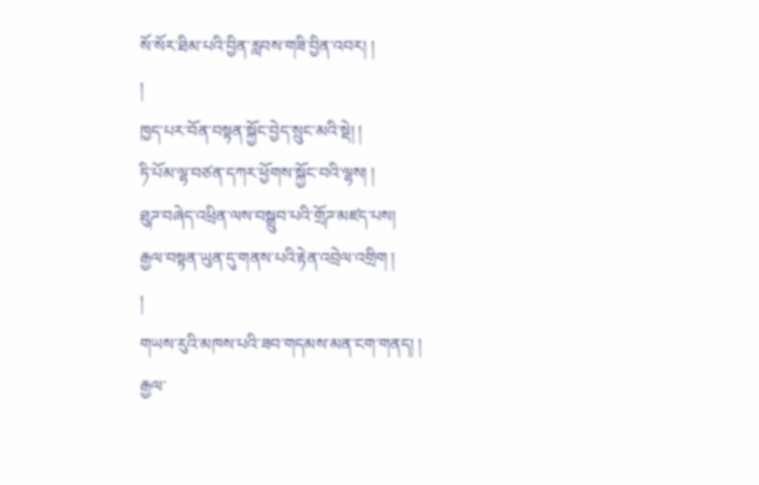སོ་སོར་ཐིམ་པའི་བྱིན་རླབས་གཟི་བྱིན་འབར། །
།
ཁྱད་པར་བོན་བསྟན་སྐྱོང་བྱེད་སྲུང་མའི་སྡེ། །
ཏི་པོམ་ལྷ་བཙན་དཀར་ཕྱོགས་སྐྱོང་བའི་ལྷས། །
ཐུཌ་བཞེད་འཕྲིན་ལས་བསྒྲུབ་པའི་གྲོཌ་མཛད་པས།
རྒྱལ་བསྟན་ཡུན་དུ་གནས་པའི་རྟེན་འབྲེལ་འགྲིག །
།
གཡས་རུའི་མཁས་པའི་ཟབ་གདམས་མན་ངག་གནད། །
རྒྱལ་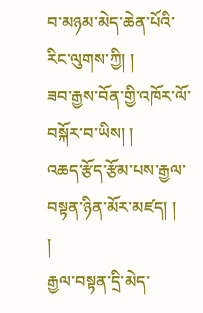བ་མཉམ་མེད་ཆེན་པོའི་རིང་ལུགས་ཀྱི། །
ཟབ་རྒྱས་བོན་གྱི་འཁོར་ལོ་བསྐོར་བ་ཡིས། །
འཆད་རྩོད་རྩོམ་པས་རྒྱལ་བསྟན་ཉིན་མོར་མཛད། །
།
རྒྱལ་བསྟན་དྲི་མེད་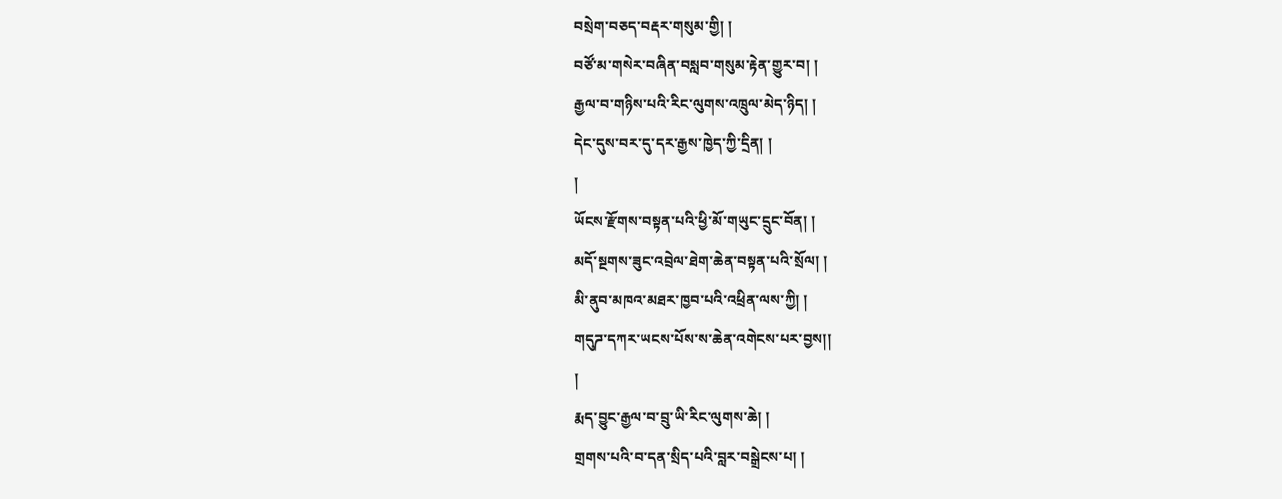བསྲེག་བཅད་བརྡར་གསུམ་གྱི། །
བཙོ་མ་གསེར་བཞིན་བསླབ་གསུམ་རྟེན་གྱུར་བ། །
རྒྱལ་བ་གཉིས་པའི་རིང་ལུགས་འཁྲུལ་མེད་ཉིད། །
དེང་དུས་བར་དུ་དར་རྒྱས་ཁྱེད་ཀྱི་དྲིན། །
།
ཡོངས་རྫོགས་བསྟན་པའི་ཕྱི་མོ་གཡུང་དྲུང་བོན། །
མདོ་སྔགས་ཟུང་འབྲེལ་ཐེག་ཆེན་བསྟན་པའི་སྲོལ། །
མི་ནུབ་མཁའ་མཐར་ཁྱབ་པའི་འཕྲིན་ལས་ཀྱི། །
གདུཌ་དཀར་ཡངས་པོས་ས་ཆེན་འགེངས་པར་བྱས།།
།
རྨད་བྱུང་རྒྱལ་བ་བྲུ་ཡི་རིང་ལུགས་ཆེ། །
གྲགས་པའི་བ་དན་སྲིད་པའི་བླར་བསྒྲེངས་པ། །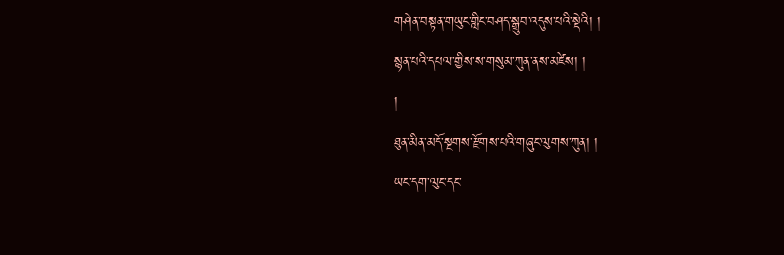གཤེན་བསྟན་གཡུང་གླིང་བཤད་སྒྲུབ་འདུས་པའི་སྡེའི། །
སྙན་པའི་དཔལ་གྱིས་ས་གསུམ་ཀུན་ནས་མཛེས། །
།
ཐུན་མིན་མདོ་སྔགས་རྫོགས་པའི་གཞུང་ལུགས་ཀུན། །
ཡང་དག་ལུང་དང་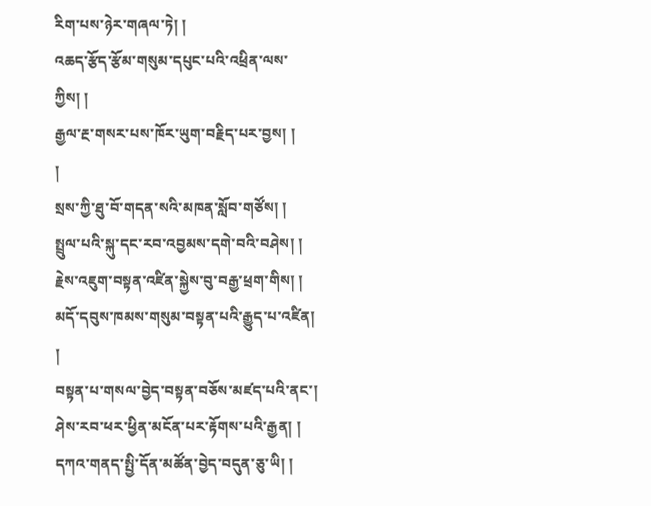རིག་པས་ཉེར་གཞལ་ཏེ། །
འཆད་རྩོད་རྩོམ་གསུམ་དཔུང་པའི་འཕྲིན་ལས་ཀྱིས། །
རྒྱལ་རྔ་གསར་པས་ཁོར་ཡུག་བརྗིད་པར་བྱས། །
།
སྲས་ཀྱི་ཐུ་བོ་གདན་སའི་མཁན་སློབ་གཙོས། །
སྤྲུལ་པའི་སྐུ་དང་རབ་འབྱམས་དགེ་བའི་བཤེས། །
རྗེས་འཇུག་བསྟན་འཛིན་སྐྱེས་བུ་བརྒྱ་ཕྲག་གིས། །
མདོ་དབུས་ཁམས་གསུམ་བསྟན་པའི་རྒྱུད་པ་འཛིན།
།
བསྟན་པ་གསལ་བྱེད་བསྟན་བཅོས་མཛད་པའི་ནང་།
ཤེས་རབ་ཕར་ཕྱིན་མངོན་པར་རྟོགས་པའི་རྒྱན། །
དཀའ་གནད་སྤྱི་དོན་མཚོན་བྱེད་བདུན་ཅུ་ཡི། །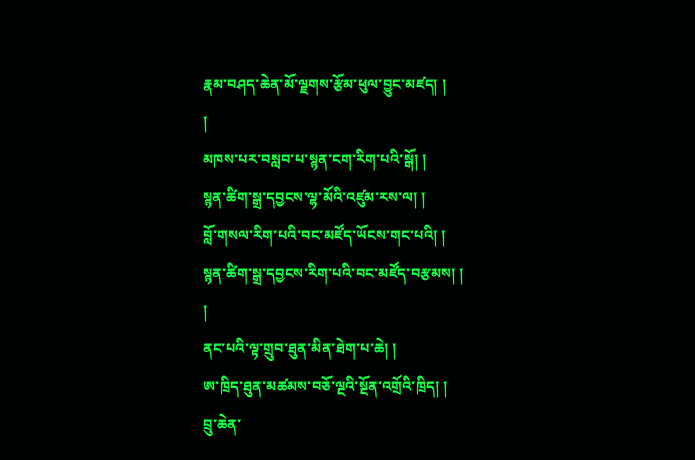རྣམ་བཤད་ཆེན་མོ་ལྗགས་རྩོམ་ཕུལ་བྱུང་མཛད། །
།
མཁས་པར་བསླབ་པ་སྙན་ངག་རིག་པའི་སྒོ། །
སྙན་ཚིག་སྒྲ་དབྱངས་ལྷ་མོའི་འཛུམ་རས་ལ། །
བློ་གསལ་རིག་པའི་བང་མཛོད་ཡོངས་གང་པའི། །
སྙན་ཚིག་སྒྲ་དབྱངས་རིག་པའི་བང་མཛོད་བརྩམས། །
།
ནང་པའི་ལྟ་གྲུབ་ཐུན་མིན་ཐེག་པ་ཆེ། །
ཨ་ཁྲིད་ཐུན་མཚམས་བཅོ་ལྔའི་སྔོན་འགྲོའི་ཁྲིད། །
བྲུ་ཆེན་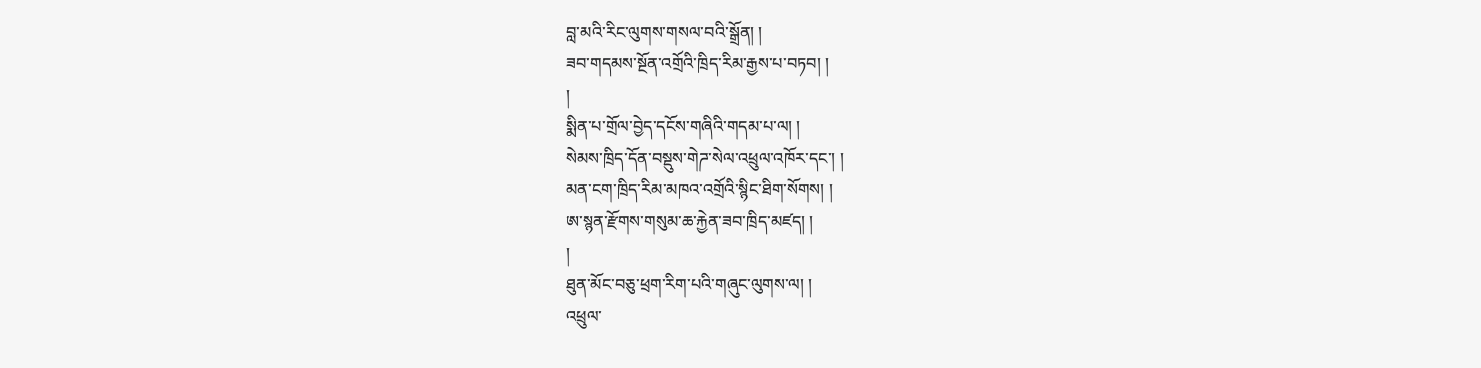བླ་མའི་རིང་ལུགས་གསལ་བའི་སྒྲོན། །
ཟབ་གདམས་སྔོན་འགྲོའི་ཁྲིད་རིམ་རྒྱས་པ་བཏབ། །
།
སྨིན་པ་གྲོལ་བྱེད་དངོས་གཞིའི་གདམ་པ་ལ། །
སེམས་ཁྲིད་དོན་བསྡུས་གེཌ་སེལ་འཕྲུལ་འཁོར་དང་། །
མན་ངག་ཁྲིད་རིམ་མཁའ་འགྲོའི་སྙིང་ཐིག་སོགས། །
ཨ་སྙན་རྫོགས་གསུམ་ཆ་རྐྱེན་ཟབ་ཁྲིད་མཛད། །
།
ཐུན་མོང་བཅུ་ཕྲག་རིག་པའི་གཞུང་ལུགས་ལ། །
འཕྲུལ་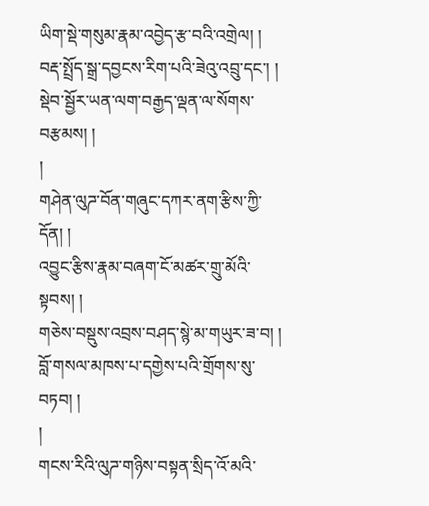ཡིག་སྡེ་གསུམ་རྣམ་འབྱེད་རྩ་བའི་འགྲེལ། །
བརྡ་སྤྲོད་སྒྲ་དབྱངས་རིག་པའི་ཟེའུ་འབྲུ་དང་། །
སྡེབ་སྦྱོར་ཡན་ལག་བརྒྱད་ལྡན་ལ་སོགས་བརྩམས། །
།
གཤེན་ལུཌ་བོན་གཞུང་དཀར་ནག་རྩིས་ཀྱི་དོན། །
འབྱུང་རྩིས་རྣམ་བཞག་ངོ་མཚར་གྲུ་མོའི་སྟབས། །
གཅེས་བསྡུས་འབྲས་བཤད་སྙེ་མ་གཡུར་ཟ་བ། །
བློ་གསལ་མཁས་པ་དགྱེས་པའི་གྲོགས་སུ་བཏབ། །
།
གངས་རིའི་ལུཌ་གཉིས་བསྟན་སྲིད་འོ་མའི་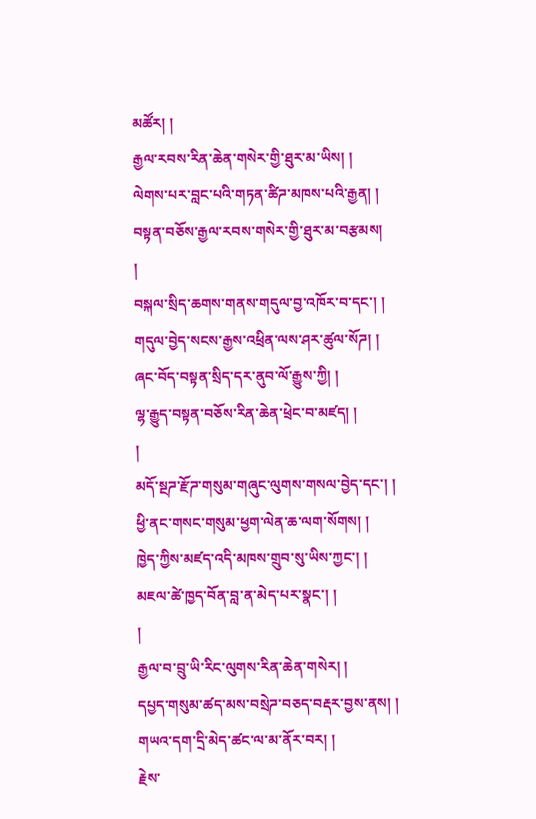མཚོར། །
རྒྱལ་རབས་རིན་ཆེན་གསེར་གྱི་ཐུར་མ་ཡིས། །
ལེགས་པར་བླང་པའི་གཏན་ཚིཌ་མཁས་པའི་རྒྱན། །
བསྟན་བཅོས་རྒྱལ་རབས་གསེར་གྱི་ཐུར་མ་བརྩམས།
།
བསྐལ་སྲིད་ཆགས་གནས་གདུལ་བྱ་འཁོར་བ་དང་། །
གདུལ་བྱེད་སངས་རྒྱས་འཕྲིན་ལས་ཤར་ཚུལ་སོཌ། །
ཞང་བོད་བསྟན་སྲིད་དར་ནུབ་ལོ་རྒྱུས་ཀྱི། །
ལྷ་རྒྱུད་བསྟན་བཅོས་རིན་ཆེན་ཕྲེང་བ་མཛད། །
།
མདོ་སྔཌ་རྫོཌ་གསུམ་གཞུང་ལུགས་གསལ་བྱེད་དང་། །
ཕྱི་ནང་གསང་གསུམ་ཕྱག་ལེན་ཆ་ལག་སོགས། །
ཁྱེད་ཀྱིས་མཛད་འདི་མཁས་གྲུབ་སུ་ཡིས་ཀྱང་། །
མཇལ་ཚེ་ཁྱད་བོན་བླ་ན་མེད་པར་སྣང་། །
།
རྒྱལ་བ་བྲུ་ཡི་རིང་ལུགས་རིན་ཆེན་གསེར། །
དཔྱད་གསུམ་ཚད་མས་བསྲེཌ་བཅད་བརྡར་བྱས་ནས། །
གཡའ་དག་དྲི་མེད་ཚང་ལ་མ་ནོར་བར། །
རྗེས་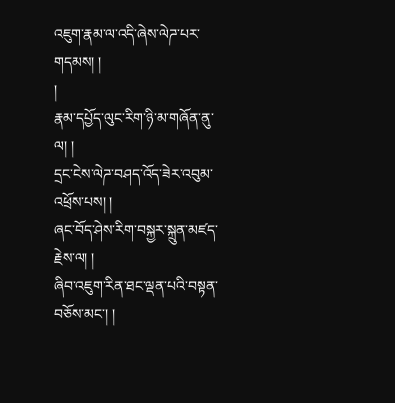འཇུག་རྣམ་ལ་འདི་ཞེས་ལེཌ་པར་གདམས། །
།
རྣམ་དཔྱོད་ལུང་རིག་ཉི་མ་གཞོན་ནུ་ལ། །
དྲང་ངེས་ལེཌ་བཤད་འོད་ཟེར་འབུམ་འཕྲོས་པས། །
ཞང་བོད་ཤེས་རིག་བསྐྱར་སྐྲུན་མཛད་རྗེས་ལ། །
ཞིབ་འཇུག་རིན་ཐང་ལྡན་པའི་བསྟན་བཅོས་མང་། །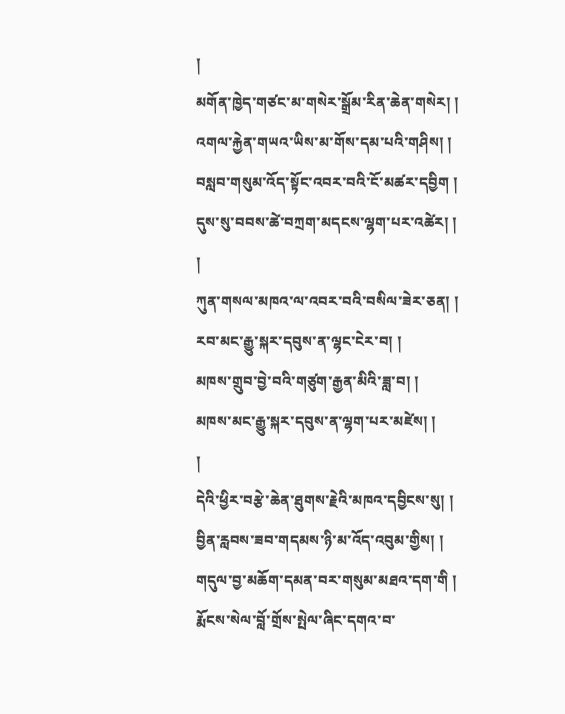།
མགོན་ཁྱེད་གཙང་མ་གསེར་སྒྲོམ་རིན་ཆེན་གསེར། །
འགལ་རྐྱེན་གཡའ་ཡིས་མ་གོས་དམ་པའི་གཤིས། །
བསླབ་གསུམ་འོད་སྟོང་འབར་བའི་ངོ་མཚར་དབྱིག །
དུས་སུ་བབས་ཚེ་བཀྲག་མདངས་ལྷག་པར་འཚེར། །
།
ཀུན་གསལ་མཁའ་ལ་འབར་བའི་བསིལ་ཟེར་ཅན། །
རབ་མང་རྒྱུ་སྐར་དབུས་ན་ལྷང་ངེར་བ། །
མཁས་གྲུབ་བྱེ་བའི་གཙུག་རྒྱན་མིའི་ཟླ་བ། །
མཁས་མང་རྒྱུ་སྐར་དབུས་ན་ལྷག་པར་མཛེས། །
།
དེའི་ཕྱིར་བརྩེ་ཆེན་ཐུགས་རྗེའི་མཁའ་དབྱིངས་སུ། །
བྱིན་རླབས་ཟབ་གདམས་ཉི་མ་འོད་འབུམ་གྱིས། །
གདུལ་བྱ་མཆོག་དམན་བར་གསུམ་མཐའ་དག་གི །
རྨོངས་སེལ་བློ་གྲོས་སྤེལ་ཞིང་དགའ་བ་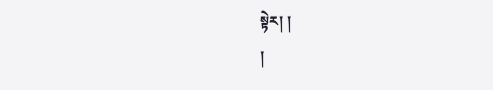སྟེར། །
།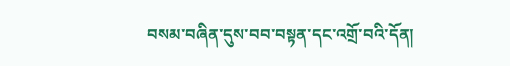བསམ་བཞིན་དུས་བབ་བསྟན་དང་འགྲོ་བའི་དོན།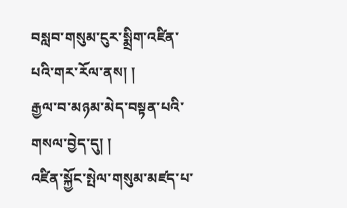བསླབ་གསུམ་ངུར་སྨྲིག་འཛིན་པའི་གར་རོལ་ནས། །
རྒྱལ་བ་མཉམ་མེད་བསྟན་པའི་གསལ་བྱེད་དུ། །
འཛིན་སྐྱོང་སྤེལ་གསུམ་མཛད་པ་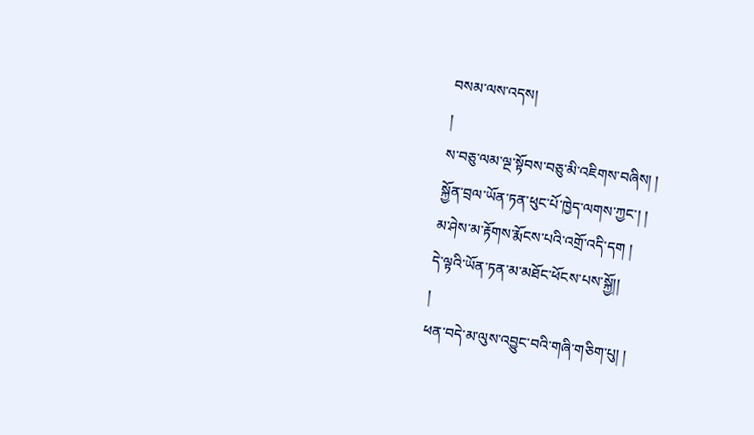བསམ་ལས་འདས།
།
ས་བཅུ་ལམ་ལྔ་སྟོབས་བཅུ་མི་འཇིགས་བཞིས། །
སྐྱོན་བྲལ་ཡོན་ཏན་ཕུང་པོ་ཁྱེད་ལགས་ཀྱང་། །
མ་ཤེས་མ་རྟོགས་རྨོངས་པའི་འགྲོ་འདི་དག །
དེ་ལྟའི་ཡོན་ཏན་མ་མཐོང་ཕོངས་པས་སྐྱོ།།
།
ཕན་བདེ་མ་ལུས་འབྱུང་བའི་གཞི་གཅིག་པུ། །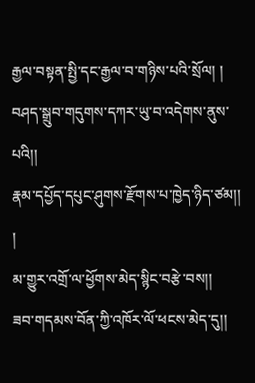རྒྱལ་བསྟན་སྤྱི་དང་རྒྱལ་བ་གཉིས་པའི་སྲོལ། །
བཤད་སྒྲུབ་གདུགས་དཀར་ཡུ་བ་འདེགས་ནུས་པའི།།
རྣམ་དཔྱོད་དཔུང་ཤུགས་རྫོགས་པ་ཁྱེད་ཉིད་ཙམ།།
།
མ་གྱུར་འགྲོ་ལ་ཕྱོགས་མེད་སྙིང་བརྩེ་བས།།
ཟབ་གདམས་བོན་ཀྱི་འཁོར་ལོ་ཕངས་མེད་དུ།།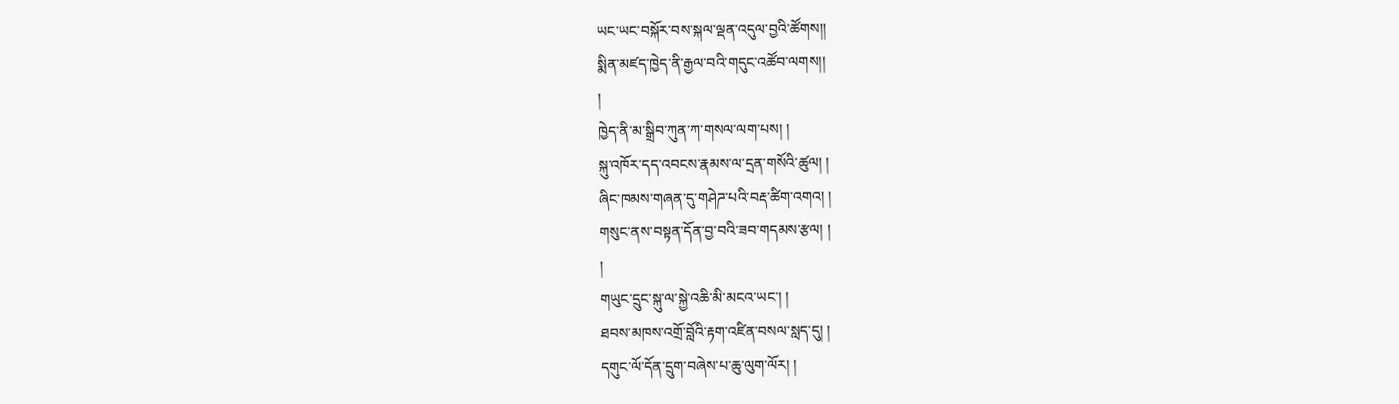ཡང་ཡང་བསྐོར་བས་སྐལ་ལྡན་འདུལ་བྱའི་ཚོགས།།
སྨིན་མཛད་ཁྱེད་ནི་རྒྱལ་བའི་གདུང་འཚོབ་ལགས།།
།
ཁྱེད་ནི་མ་སྒྲིབ་ཀུན་ཀ་གསལ་ལག་པས། །
སྐུ་འཁོར་དད་འབངས་རྣམས་ལ་དྲན་གསོའི་ཚུལ། །
ཞིང་ཁམས་གཞན་དུ་གཤེཌ་པའི་བརྡ་ཚིག་འགའ། །
གསུང་ནས་བསྟན་དོན་བྱ་བའི་ཟབ་གདམས་རྩལ། །
།
གཡུང་དྲུང་སྐུ་ལ་སྐྱེ་འཆི་མི་མངའ་ཡང་། །
ཐབས་མཁས་འགྲོ་བློའི་རྟག་འཛིན་བསལ་སླད་དུ། །
དགུང་ལོ་དོན་དྲུག་བཞེས་པ་ཆུ་ལུག་ལོར། །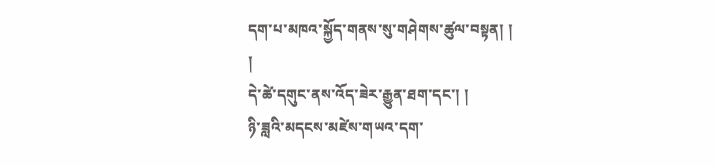དག་པ་མཁའ་སྐྱོད་གནས་སུ་གཤེགས་ཚུལ་བསྟན། །
།
དེ་ཚེ་དགུང་ནས་འོད་ཟེར་རྒྱུན་ཐག་དང་། །
ཉི་ཟླའི་མདངས་མཛེས་གཡའ་དག་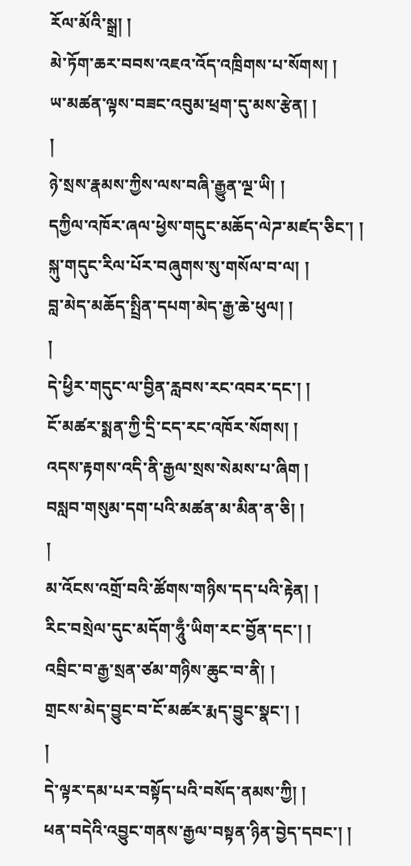རོལ་མོའི་སྒྲ། །
མེ་ཏོག་ཆར་བབས་འཇའ་འོད་འཁྲིགས་པ་སོགས། །
ཡ་མཚན་ལྟས་བཟང་འབུམ་ཕྲག་དུ་མས་རྩེན། །
།
ཉེ་སྲས་རྣམས་ཀྱིས་ལས་བཞི་རྒྱུན་ལྔ་ཡི། །
དཀྱིལ་འཁོར་ཞལ་ཕྱེས་གདུང་མཆོད་ལེཌ་མཛད་ཅིང་། །
སྐུ་གདུང་རིལ་པོར་བཞུགས་སུ་གསོལ་བ་ལ། །
བླ་མེད་མཆོད་སྤྲིན་དཔག་མེད་རྒྱ་ཆེ་ཕུལ། །
།
དེ་ཕྱིར་གདུང་ལ་བྱིན་རླབས་རང་འབར་དང་། །
ངོ་མཚར་སྨན་ཀྱི་དྲི་ངད་རང་འཁོར་སོགས། །
འདས་རྟགས་འདི་ནི་རྒྱལ་སྲས་སེམས་པ་ཞིག །
བསླབ་གསུམ་དག་པའི་མཚན་མ་མིན་ན་ཅི། །
།
མ་འོངས་འགྲོ་བའི་ཚོགས་གཉིས་དད་པའི་རྟེན། །
རིང་བསྲེལ་དུང་མདོག་ཧཱུྃ་ཡིག་རང་བྱོན་དང་། །
འབྲིང་བ་རྒྱ་སྲན་ཙམ་གཉིས་ཆུང་བ་ནི། །
གྲངས་མེད་བྱུང་བ་ངོ་མཚར་རྨད་བྱུང་སྣང་། །
།
དེ་ལྟར་དམ་པར་བསྟོད་པའི་བསོད་ནམས་ཀྱི། །
ཕན་བདེའི་འབྱུང་གནས་རྒྱལ་བསྟན་ཉིན་བྱེད་དབང་། །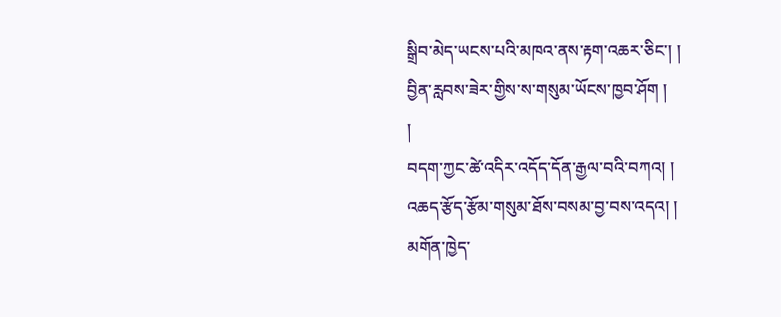སྒྲིབ་མེད་ཡངས་པའི་མཁའ་ནས་རྟག་འཆར་ཅིང་། །
བྱིན་རླབས་ཟེར་གྱིས་ས་གསུམ་ཡོངས་ཁྱབ་ཤོག །
།
བདག་ཀྱང་ཚེ་འདིར་འདོད་དོན་རྒྱལ་བའི་བཀའ། །
འཆད་རྩོད་རྩོམ་གསུམ་ཐོས་བསམ་བྱ་བས་འདའ། །
མགོན་ཁྱེད་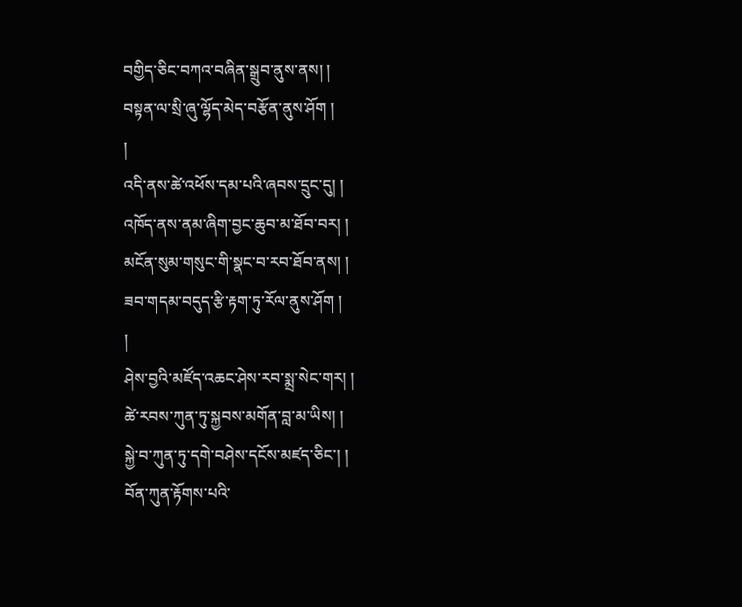བགྱིད་ཅིང་བཀའ་བཞིན་སྒྲུབ་ནུས་ནས། །
བསྟན་ལ་སྲི་ཞུ་ལྷོད་མེད་བརྩོན་ནུས་ཤོག །
།
འདི་ནས་ཚེ་འཕོས་དམ་པའི་ཞབས་དྲུང་དུ། །
འཁོད་ནས་ནམ་ཞིག་བྱང་ཆུབ་མ་ཐོབ་བར། །
མངོན་སུམ་གསུང་གི་སྣང་བ་རབ་ཐོབ་ནས། །
ཟབ་གདམ་བདུད་རྩི་རྟག་ཏུ་རོལ་ནུས་ཤོག །
།
ཤེས་བྱའི་མཛོད་འཆང་ཤེས་རབ་སྨྲ་སེང་གར། །
ཚེ་རབས་ཀུན་ཏུ་སྐྱབས་མགོན་བླ་མ་ཡིས། །
སྐྱེ་བ་ཀུན་ཏུ་དགེ་བཤེས་དངོས་མཛད་ཅིང་། །
བོན་ཀུན་རྟོགས་པའི་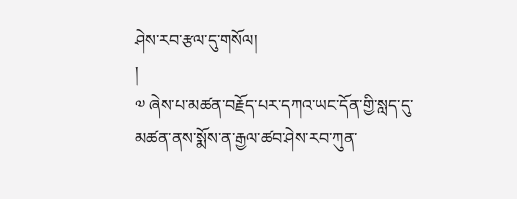ཤེས་རབ་རྩལ་དུ་གསོལ།
།
༧ ཞེས་པ་མཚན་བརྗོད་པར་དཀའ་ཡང་དོན་གྱི་སླད་དུ་མཚན་ནས་སྨོས་ན་རྒྱལ་ཚབ་ཤེས་རབ་ཀུན་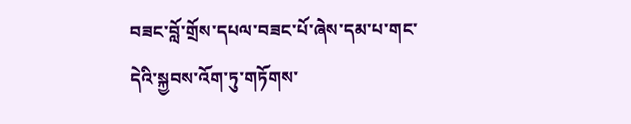བཟང་བློ་གྲོས་དཔལ་བཟང་པོ་ཞེས་དམ་པ་གང་དེའི་སྐྱབས་འོག་ཏུ་གཏོགས་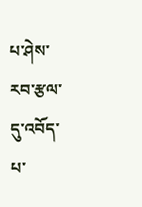པ་ཤེས་རབ་རྩལ་དུ་འབོད་པ་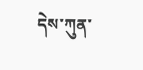དེས་ཀུན་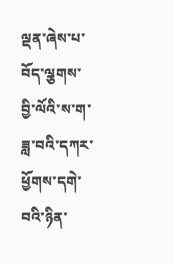ལྡན་ཞེས་པ་བོད་ལྕགས་བྱི་ལོའི་ས་ག་ཟླ་བའི་དཀར་ཕྱོགས་དགེ་བའི་ཉིན་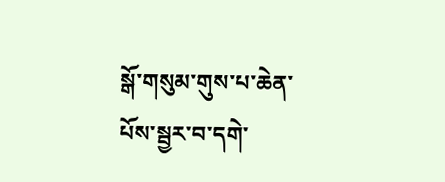སྒོ་གསུམ་གུས་པ་ཆེན་པོས་སྦྱར་བ་དགེ་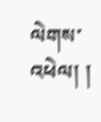ལེགས་འཕེལ། །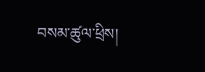བསམ་ཚུལ་ཕྲིས།